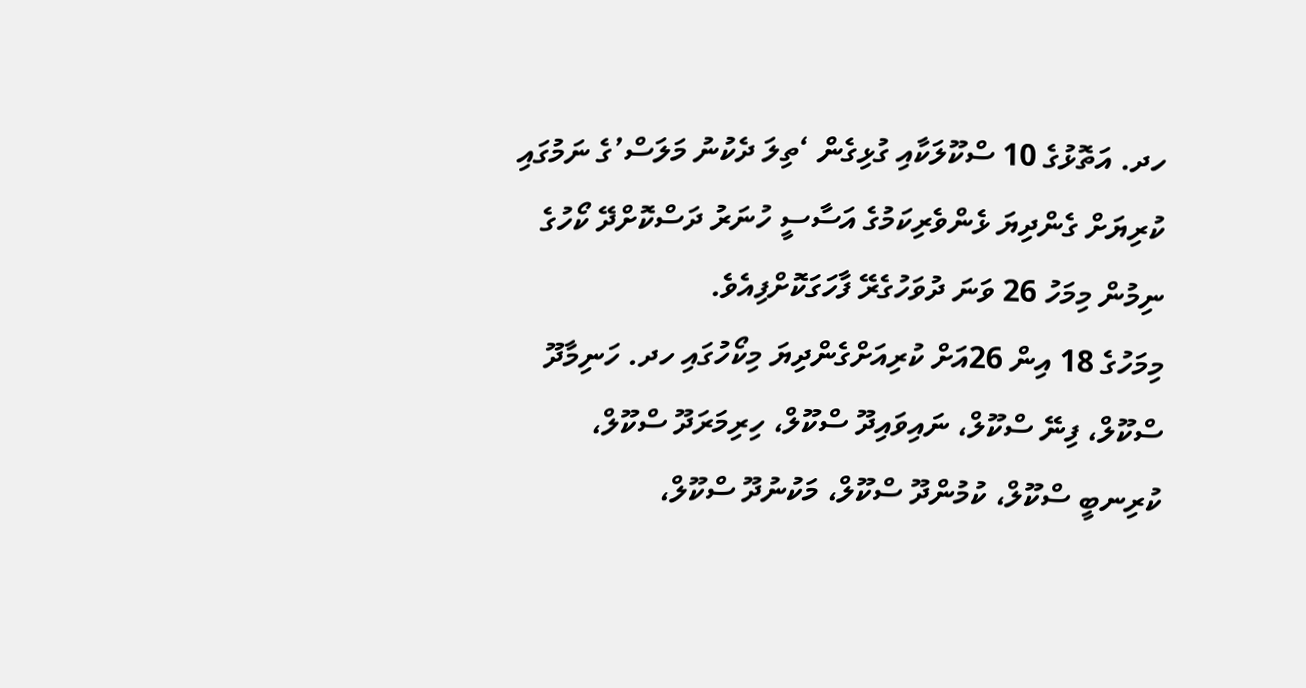ހދ. އަތޮޅުގެ 10 ސްކޫލަކާއި ގުޅިގެން ‘ތިލަ ދެކުނު މަލަސް’ގެ ނަމުގައި ކުރިޔަށް ގެންދިޔަ ޅެންވެރިކަމުގެ އަސާސީ ހުނަރު ދަސްކޮށްދޭ ކޯހުގެ ނިމުން މިމަހު 26 ވަނަ ދުވަހުގެރޭ ފާހަގަކޮށްފިއެވެ.
މިމަހުގެ 18 އިން 26އަށް ކުރިއަށްގެންދިޔަ މިކޯހުގައި ހދ. ހަނިމާދޫ ސްކޫލް، ފިނޭ ސްކޫލް، ނައިވައިދޫ ސްކޫލް، ހިރިމަރަދޫ ސްކޫލް، ކުރިނބީ ސްކޫލް، ކުމުންދޫ ސްކޫލް، މަކުނުދޫ ސްކޫލް،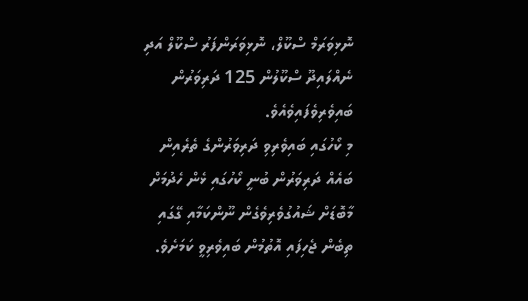ނޮޅިވަރަމް ސްކޫލް، ނޮޅިވަރަންފަރު ސްކޫލް އަދި ނެއްލައިދޫ ސްކޫލުން 125 ދަރިވަރުން ބައިވެރިވެފައިވެއެވެ.
މި ކޯހުގައި ބައިވެރިވި ދަރިވަރުންގެ ތެރެއިން ބައެއް ދަރިވަރުން ބުނީ ކޯހުގައި ޅެން ހެދުމަށް މާބޮޑަށް ޝައުގުވެރިވެގެން ނޫންކަމާއި ގޭގައި ތިބެން ޖެހިފައި އޮތުމުން ބައިވެރިވީ ކަމަށެވެ.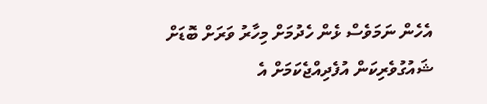އެހެން ނަމަވެސް ޅެން ހެދުމަށް މިހާރު ވަރަށް ބޮޑަށް ޝައުގުވެރިކަން އުފެދިއްޖެކަމަށް އެ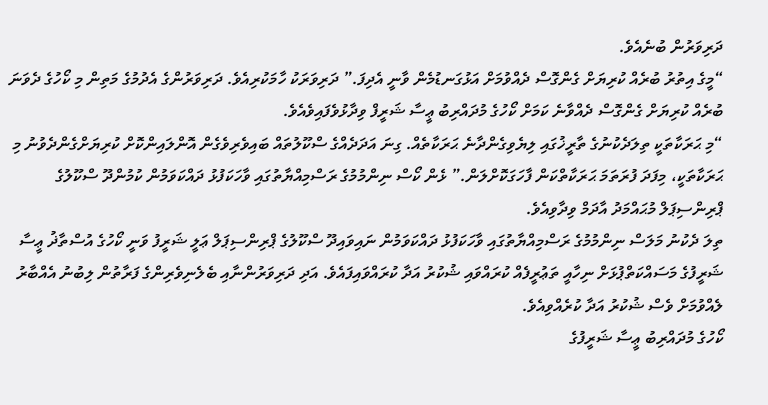ދަރިވަރުން ބުނެއެވެ.
“މީގެ އިތުރު ބުރެއް ކުރިޔަށް ގެންގޮސް ދެއްވުމަށް އަޅުގަނޑުމެން ވާނީ އެދިފަ.” ދަރިވަރަކު ހާމަކުރިއެވެ. ދަރިވަރުންގެ އެދުމުގެ މަތިން މި ކޯހުގެ ދެވަނަ ބުރެއް ކުރިޔަށް ގެންގޮސް ދެއްވާނެ ކަމަށް ކޯހުގެ މުދައްރިބު ޢީސާ ޝަރީފް ވިދާޅުވެފައިވެއެވެ.
“މި ޙަރަކާތަކީ ތިލަދެކުނުގެ ތާރީޚުގައި ލިޔެވިގެންދާނެ ޙަރަކާތެއް. ގިނަ އަދަދެއްގެ ސްކޫލުތައް ބައިވެރިވެގެން އޮންލައިންކޮށް ކުރިޔަށްގެންދެވުނު މި ޙަރަކާތަކީ، މިފަދަ ފުރަތަމަ ޙަރަކާތްކަން ފާހަގަކޮށްލަން.” ޅެން ކޯސް ނިންމުމުގެ ރަސްމިއްޔާތުގައި ވާހަކަފުޅު ދައްކަވަމުން ކުމުންދޫ ސްކޫލުގެ ޕްރިންސިޕަލް މުޙައްމަދު އާދަމް ވިދާވިއެވެ.
ތިލަ ދެކުނު މަލަސް ނިންމުމުގެ ރަސްމިއްޔާތުގައި ވާހަކަފުޅު ދައްކަވަމުން ނައިވައިދޫ ސްކޫލުގެ ޕްރިންސިޕަލް ޢަލީ ޝަރީފު ވަނީ ކޯހުގެ އުސްތާޛު ޢީސާ ޝަރީފުގެ މަސައްކަތްޕުޅަށް ނިހާއީ ތަޢުރީފެއް ކުރައްވައި ޝުކުރު އަދާ ކުރައްވައިފައެވެ. އަދި ދަރިވަރުންނާއި ބެލެނިވެރިންގެ ފަރާތުން ލިބުނު އެއްބާރު ލެއްވުމަށް ވެސް ޝުކުރު އަދާ ކުރެއްވިއެވެ.
ކޯހުގެ މުދައްރިބު ޢީސާ ޝަރީފުގެ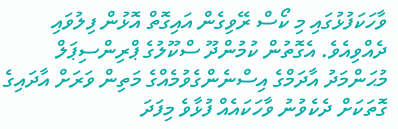ވާހަކަފުޅުގައި މި ކޯސް ރޭވިގެން އައިގޮތް އޮޅުން ފިލުވައި ދެއްވިއެވެ. އެގޮތުން ކުމުންދޫ ސްކޫލުގެ ޕްރިންސިޕަލް މުޙަންމަދު އާދަމްގެ އިސްނެންގެވުމެއްގެ މަތިން ވަރަށް އާދައިގެ ގޮތަކަށް ދެކެވުނު ވާހަކައެއް ފުޅާވެ މިފަދަ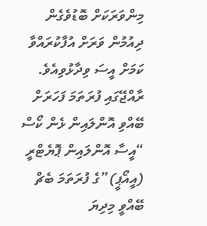މިންވަރަކަށް ބޮޑުވެގެން ދިއުމުން ވަރަށް އުފާކުރައްވާ ކަމަށް އީސަ ވިދާޅުވިއެވެ.
ރާއްޖޭގައި ފުރަތަމަ ފަހަރަށް ބޭއްވި އޮންލައިން ޅެން ކޯސް “އީސާ އޮންލައިން ޕޮޔެޓްރީ (އީއޯޕީ)”ގެ ފުރަތަމަ ބެޗް ބޭއްވީ މިދިޔަ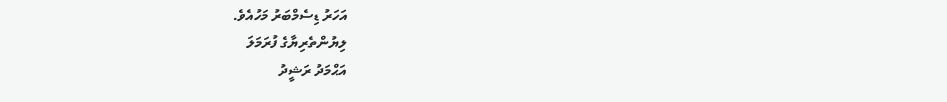އަހަރު ޑިސެމްބަރު މަހުއެވެ.
ލިޔުންތެރިޔާގެ ފުރަމަލަ
އަޙްމަދު ރަޝީދު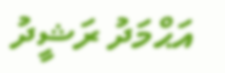އަޙްމަދު ރަޝީދު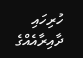ހުރިހައި ދާއިރާއެއްގެ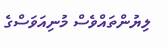ލިޔުންތައްވެސް މުނިއަވަސްގެ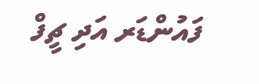ފައުންޑަރ އަދި ޗީފް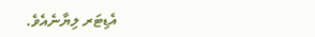އެޑިޓަރ ލިޔާނެއެވެ.